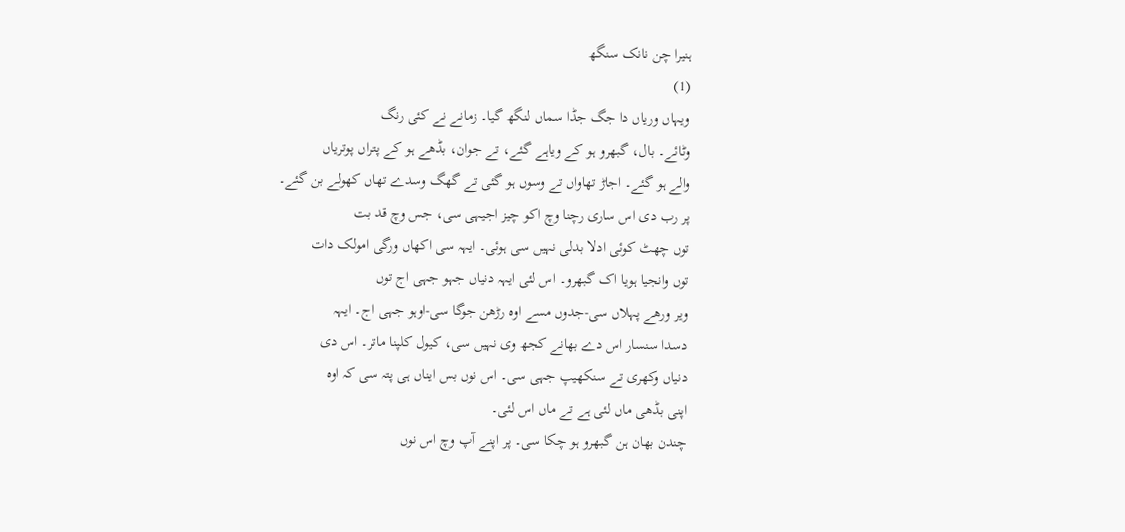ہنیرا چن نانک سنگھ
(1)
ویہاں وریاں دا جگ جڈا سماں لنگھ گیا۔ زمانے نے کئی رنگ
وٹائے۔ بال، گبھرو ہو کے ویاہے گئے، تے جوان، بڈھے ہو کے پتراں پوتریاں
والے ہو گئے۔ اجاڑ تھاواں تے وسوں ہو گئی تے گھگ وسدے تھاں کھولے بن گئے۔
پر رب دی اس ساری رچنا وچ اکو چیز اجیہی سی، جس وچ قد بت
توں چھٹ کوئی ادلا بدلی نہیں سی ہوئی۔ ایہہ سی اکھاں ورگی امولک دات
توں وانجیا ہویا اک گبھرو۔ اس لئی ایہہ دنیاں جہو جہی اج توں
ویر ورھے پہلاں سی-جدوں مسے اوہ رڑھن جوگا سی-اوہو جہی اج۔ ایہہ
دسدا سنسار اس دے بھانے کجھ وی نہیں سی، کیول کلپنا ماتر۔ اس دی
دنیاں وکھری تے سنکھیپ جہی سی۔ اس نوں بس ایناں ہی پتہ سی کہ اوہ
اپنی بڈھی ماں لئی ہے تے ماں اس لئی۔
چندن بھان ہن گبھرو ہو چکا سی۔ پر اپنے آپ وچ اس نوں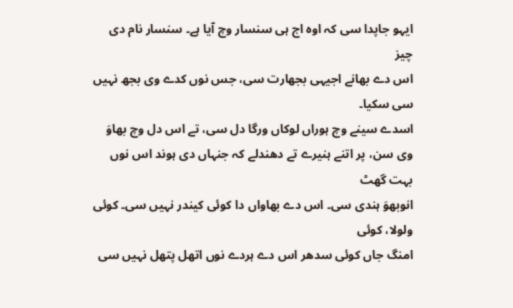ایہو جاپدا سی کہ اوہ اج ہی سنسار وچ آیا ہے۔ سنسار نام دی چیز
اس دے بھانے اجیہی بجھارت سی، جس نوں کدے وی بجھ نہیں سی سکیا۔
اسدے سینے وچ ہوراں لوکاں ورگا دل سی، تے اس دل وچ بھاوَ
وی سن، پر اتنے ہنیرے تے دھندلے کہ جنہاں دی ہوند اس نوں بہت گھٹ
انوبھوَ ہندی سی۔ اس دے بھاواں دا کوئی کیندر نہیں سی۔ کوئی ولولا، کوئی
امنگ جاں کوئی سدھر اس دے ہردے نوں اتھل پتھل نہیں سی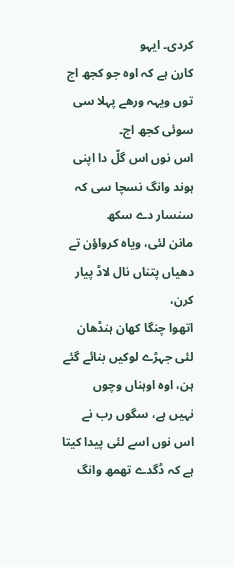کردی۔ ایہو
کارن ہے کہ اوہ جو کجھ اج توں ویہہ ورھے پہلا سی سوئی کجھ اج۔
اس نوں اس گلّ دا اپنی ہوند وانگ نسچا سی کہ سنسار دے سکھ
مانن لئی، ویاہ کرواؤن تے دھیاں پتناں نال لاڈ پیار کرن،
اتھوا چنگا کھان ہنڈھان لئی جہڑے لوکیں بنائے گئے ہن، اوہ اوہناں وچوں
نہیں ہے، سگوں رب نے اس نوں اسے لئی پیدا کیتا ہے کہ ڈگدے تھمھ وانگ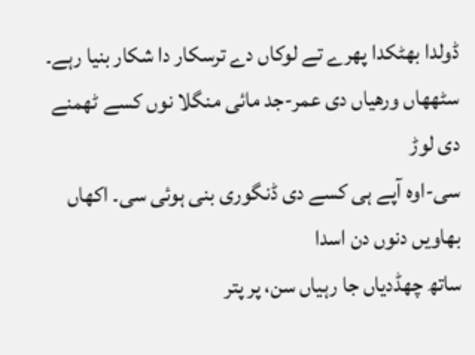ڈولدا بھٹکدا پھرے تے لوکاں دے ترسکار دا شکار بنیا رہے۔
سٹھھاں ورھیاں دی عمر-جد مائی منگلا نوں کسے ٹھمنے دی لوڑ
سی-اوہ آپے ہی کسے دی ڈنگوری بنی ہوئی سی۔ اکھاں بھاویں دنوں دن اسدا
ساتھ چھڈدیاں جا رہیاں سن، پر پتر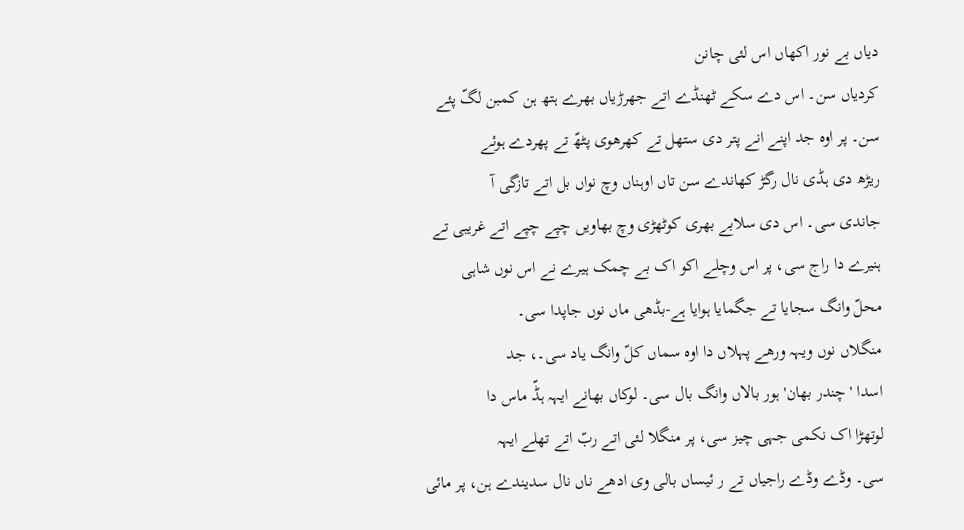دیاں بے نور اکھاں اس لئی چانن
کردیاں سن۔ اس دے سکے ٹھنڈے اتے جھرڑیاں بھرے ہتھ ہن کمبن لگّ پئے
سن۔ پر اوہ جد اپنے انے پتر دی ستھل تے کھرھوی پٹھّ تے پھردے ہوئے
ریڑھ دی ہڈی نال رگڑ کھاندے سن تاں اوہناں وچ نواں بل اتے تازگی آ
جاندی سی۔ اس دی سلابے بھری کوٹھڑی وچ بھاویں چپے چپے اتے غریبی تے
ہنیرے دا راج سی، پر اس وچلے اکو اک بے چمک ہیرے نے اس نوں شاہی
محلّ وانگ سجایا تے جگمایا ہوایا ہے-بڈھی ماں نوں جاپدا سی۔
منگلاں نوں ویہہ ورھے پہلاں دا اوہ سماں کلّ وانگ یاد سی۔، جد
اسدا 'چندر بھان' ہور بالاں وانگ بال سی۔ لوکاں بھانے ایہہ ہڈّ ماس دا
لوتھڑا اک نکمی جہی چیز سی، پر منگلا لئی اتے ربّ اتے تھلے ایہہ
سی۔ وڈے وڈے راجیاں تے ر ئیساں بالی وی ادھے ناں نال سدیندے ہن، پر مائی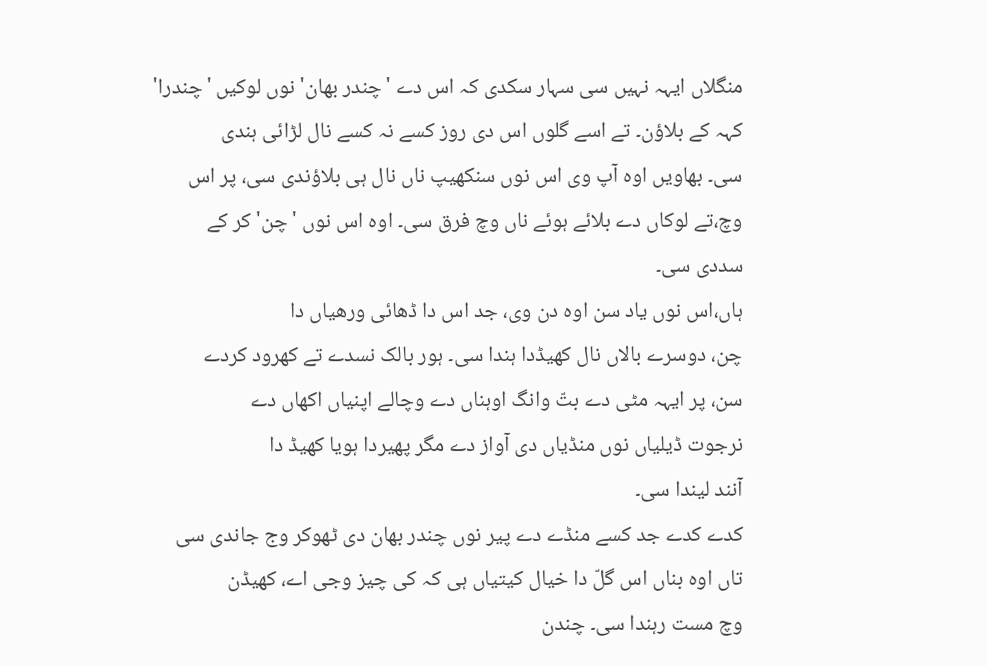منگلاں ایہہ نہیں سی سہار سکدی کہ اس دے 'چندر بھان' نوں لوکیں 'چندرا'
کہہ کے بلاؤن۔ تے اسے گلوں اس دی روز کسے نہ کسے نال لڑائی ہندی
سی۔ بھاویں اوہ آپ وی اس نوں سنکھیپ ناں نال ہی بلاؤندی سی، پر اس
وچ،تے لوکاں دے بلائے ہوئے ناں وچ فرق سی۔ اوہ اس نوں 'چن' کر کے
سددی سی۔
ہاں،اس نوں یاد سن اوہ دن وی، جد اس دا ڈھائی ورھیاں دا
چن، دوسرے بالاں نال کھیڈدا ہندا سی۔ ہور بالک نسدے تے کھرود کردے
سن، پر ایہہ مٹی دے بتّ وانگ اوہناں دے وچالے اپنیاں اکھاں دے
نرجوت ڈیلیاں نوں منڈیاں دی آواز دے مگر پھیردا ہویا کھیڈ دا
آنند لیندا سی۔
کدے کدے جد کسے منڈے دے پیر نوں چندر بھان دی ٹھوکر وج جاندی سی
تاں اوہ بناں اس گلّ دا خیال کیتیاں ہی کہ کی چیز وجی اے، کھیڈن
وچ مست رہندا سی۔ چندن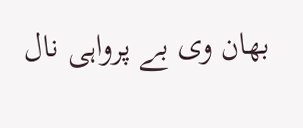بھان وی بے پرواہی نال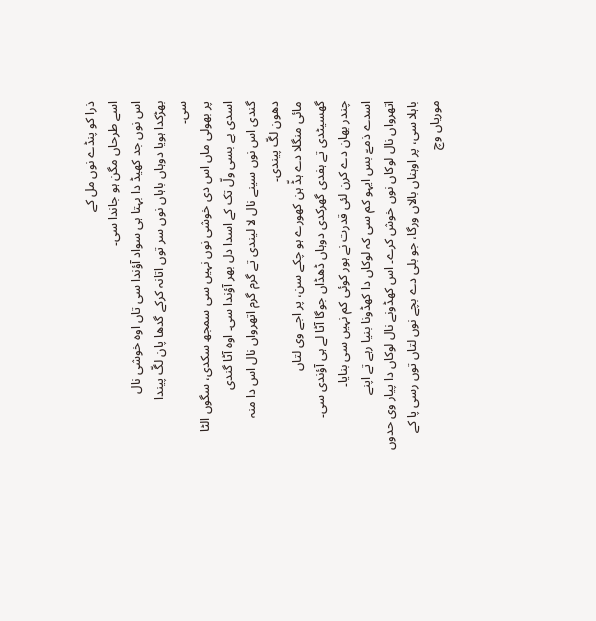ذرا کو پنڈے نوں مل کے
اسے طرحاں مگن ہو جاندا سی۔
اس نوں جد کھیڈ دا بہتا ہی سواد آؤندا سی تاں اوہ خوشی نال
بھڑکدا ہویا دوہاں باہاں نوں سر توں اتانہ کرکے گدھا پان لگّ پیندا
سی۔
پر بھولی ماں اس دی خوشی نوں نہیں سی سمجھ سکدی، سگوں الٹا
اسدی بے بسی ولّ تک کے اسدا دل بھر آؤندا سی۔ اوہ آٹا گندی
گندی اس نوں سینے نال لا لیندی تے گرم گرم اتھرواں نال اس دا منہ
دھون لگّ پیندی۔
مائی منگلا دے ہڈّ ہن کھورے ہو چکے سن، پر اجے وی لتاں
گھسیٹدی تے ہفدی گھرکدی دوہاں ڈھڈاں جوگا آٹا لے ہی آؤندی سی۔
چندر بھان دے کرن لئی قدرت نے ہور کوئی کم نہیں سی بنایا۔
اسدے ذمےّ بس ایہو کم سی کہ لوکاں دا کھڈونا بنیا رہے تے اپنے
اتھرواں نال لوکاں نوں خوش کرے۔ اس کھڈونے نال لوکاں دا پیار وی حدوں
باہلا سی، پر اوہناں بالاں ورگا، جو بلی دے بچے نوں لتاں توں رسی پا کے
موریاں وچ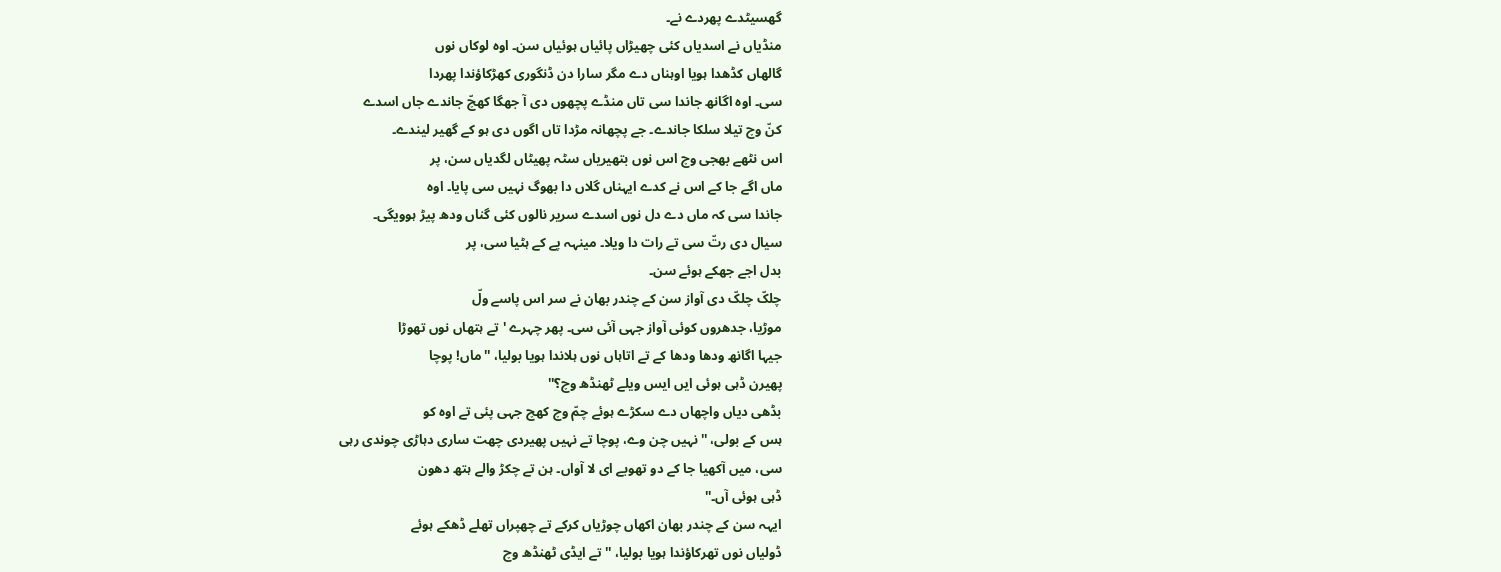گھسیٹدے پھردے نے۔
منڈیاں نے اسدیاں کئی چھیڑاں پائیاں ہوئیاں سن۔ اوہ لوکاں نوں
گالھاں کڈھدا ہویا اوہناں دے مگر سارا دن ڈنگوری کھڑکاؤندا پھردا
سی۔ اوہ اگانھ جاندا سی تاں منڈے پچھوں دی آ جھگا کھچّ جاندے جاں اسدے
کنّ وچ تیلا سلکا جاندے۔ جے پچھانہ مڑدا تاں اگوں دی ہو کے گھیر لیندے۔
اس نٹھے بھجی وچ اس نوں بتھیریاں سٹہ پھیٹاں لگدیاں سن، پر
ماں اگے جا کے اس نے کدے ایہناں گلاں دا بھوگ نہیں سی پایا۔ اوہ
جاندا سی کہ ماں دے دل نوں اسدے سریر نالوں کئی گناں ودھ پیڑ ہوویگی۔
سیال دی رتّ سی تے رات دا ویلا۔ مینہہ پے کے ہٹیا سی، پر
بدل اجے جھکے ہوئے سن۔
چلکّ چلکّ دی آواز سن کے چندر بھان نے سر اس پاسے ولّ
موڑیا، جدھروں کوئی آواز جہی آئی سی۔ پھر چہرے 'تے ہتھاں نوں تھوڑا
جیہا اگانھ ودھا ودھا کے تے اتاہاں نوں ہلاندا ہویا بولیا، ''ماں! پوچا
پھیرن ڈہی ہوئی ایں ایس ویلے ٹھنڈھ وچ؟''
بڈھی دیاں واچھاں دے سکڑے ہوئے چمّ وچ کھچ جہی پئی تے اوہ کو
ہس کے بولی، ''نہیں چن وے، پوچا تے نہیں پھیردی چھت ساری دہاڑی چوندی رہی
سی، میں آکھیا جا کے دو تھوبے ای لا آواں۔ ہن تے چکڑ والے ہتھ دھون
ڈہی ہوئی آں۔''
ایہہ سن کے چندر بھان اکھاں چوڑیاں کرکے تے چھپراں تھلے ڈھکے ہوئے
ڈولیاں نوں تھرکاؤندا ہویا بولیا، ''تے ایڈی ٹھنڈھ وچ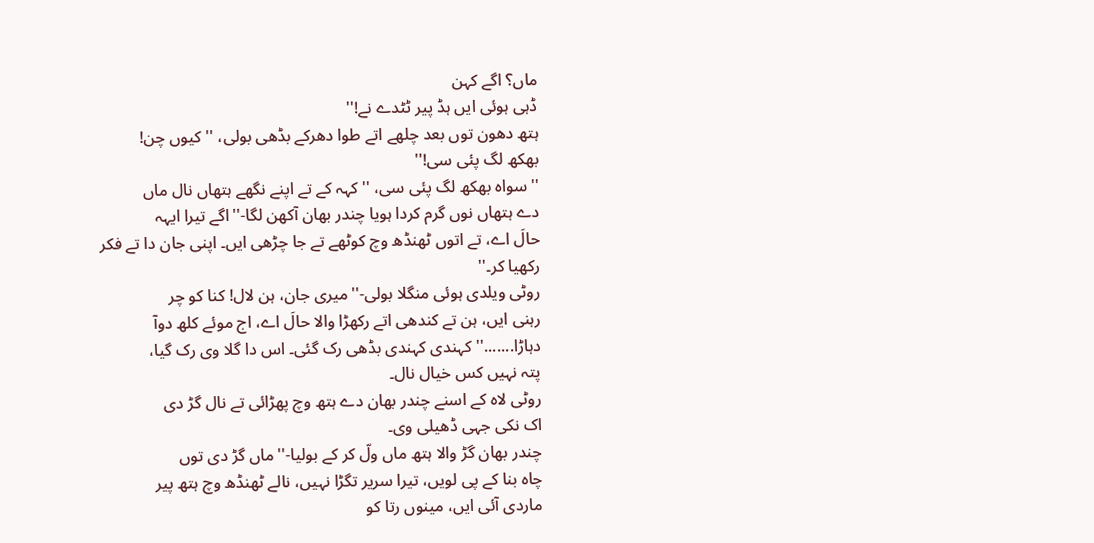ماں؟ اگے کہن
ڈہی ہوئی ایں ہڈ پیر ٹٹدے نے!''
ہتھ دھون توں بعد چلھے اتے طوا دھرکے بڈھی بولی، ''کیوں چن!
بھکھ لگ پئی سی!''
''سواہ بھکھ لگ پئی سی، ''کہہ کے تے اپنے نگھے ہتھاں نال ماں
دے ہتھاں نوں گرم کردا ہویا چندر بھان آکھن لگا-''اگے تیرا ایہہ
حالَ اے، تے اتوں ٹھنڈھ وچ کوٹھے تے جا چڑھی ایں۔ اپنی جان دا تے فکر
رکھیا کر۔''
روٹی ویلدی ہوئی منگلا بولی-''میری جان، ہن لال! کنا کو چر
رہنی ایں، ہن تے کندھی اتے رکھڑا والا حالَ اے، اج موئے کلھ دوآ
دہاڑا.......'' کہندی کہندی بڈھی رک گئی۔ اس دا گلا وی رک گیا،
پتہ نہیں کس خیال نال۔
روٹی لاہ کے اسنے چندر بھان دے ہتھ وچ پھڑائی تے نال گڑ دی
اک نکی جہی ڈھیلی وی۔
چندر بھان گڑ والا ہتھ ماں ولّ کر کے بولیا-''ماں گڑ دی توں
چاہ بنا کے پی لویں، تیرا سریر تگڑا نہیں، نالے ٹھنڈھ وچ ہتھ پیر
ماردی آئی ایں، مینوں رتا کو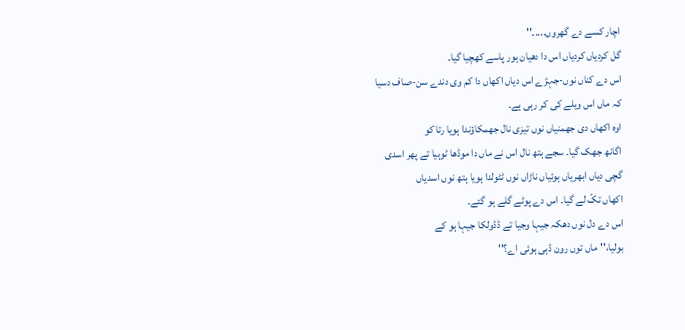اچار کسے دے گھروں....۔''
گل کردیاں کردیاں اس دا دھیان ہور پاسے کھچیا گیا۔
اس دے کناں نوں-جہڑے اس دیاں اکھاں دا کم وی دندے سن-صاف دسیا
کہ ماں اس ویلے کی کر رہی ہے۔
اوہ اکھاں دی جھمنیاں نوں تیزی نال جھمکاؤندا ہویا رتا کو
اگانھ جھک گیا۔ سجے ہتھ نال اس نے ماں دا موڈھا ٹوہیا تے پھر اسدی
گچی دیاں ابھریاں ہوئیاں ناڑاں نوں ٹٹولدا ہویا ہتھ نوں اسدیاں
اکھاں تکّ لے گیا۔ اس دے پوٹے گلے ہو گئے۔
اس دے دل نوں دھکہ جیہا وجیا تے ڈڈولکا جیہا ہو کے
بولیا،''ماں توں رون ڈہی ہوئی اے؟''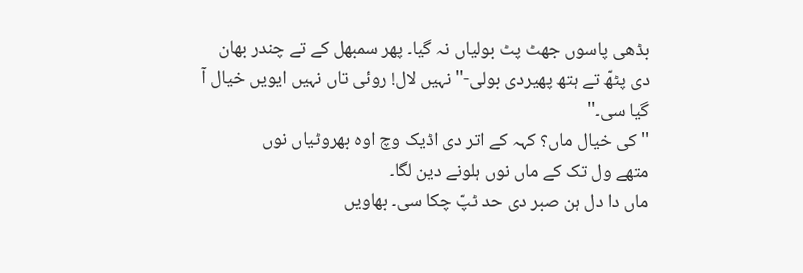بڈھی پاسوں جھٹ پٹ بولیاں نہ گیا۔ پھر سمبھل کے تے چندر بھان
دی پٹھّ تے ہتھ پھیردی بولی-''نہیں لال! روئی تاں نہیں ایویں خیال آ
گیا سی۔''
''کی خیال ماں؟ کہہ کے اتر دی اڈیک وچ اوہ بھروٹیاں نوں
متھے ول تک کے ماں نوں ہلونے دین لگا۔
ماں دا دل ہن صبر دی حد ٹپّ چکا سی۔ بھاویں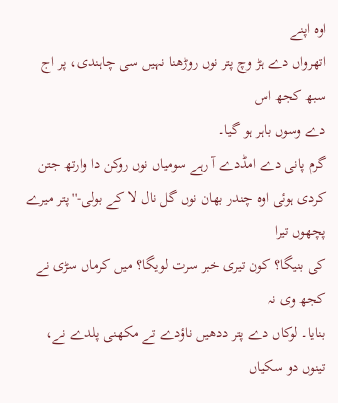اوہ اپنے
اتھرواں دے ہڑ وچ پتر نوں روڑھنا نہیں سی چاہندی، پر اج سبھ کجھ اس
دے وسوں باہر ہو گیا۔
گرم پانی دے امڈدے آ رہے سومیاں نوں روکن دا وارتھ جتن
کردی ہوئی اوہ چندر بھان نوں گل نال لا کے بولی-''پتر میرے پچھوں تیرا
کی بنیگا؟ کون تیری خبر سرت لویگا؟ میں کرماں سڑی نے کجھ وی نہ
بنایا۔ لوکاں دے پتر ددھیں ناؤدے تے مکھنی پلدے نے، تینوں دو سکیاں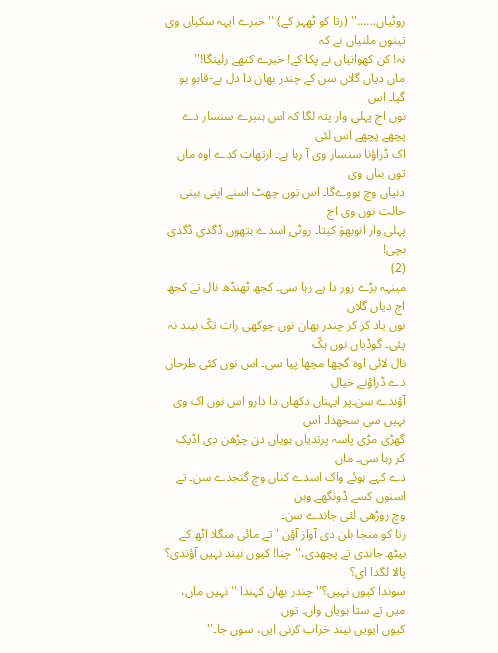روٹیاں......'' (رتا کو ٹھہر کے) ''خبرے ایہہ سکیاں وی تینوں ملنیاں نے کہ
نہ! کن کھوانیاں نے پکا کے! خبرے کتھے رلینگا!''
ماں دیاں گلاں سن کے چندر بھان دا دل بے-قابو ہو گیا۔ اس
نوں اج پہلی وار پتہ لگا کہ اس ہنیرے سنسار دے پچھے پچھے اس لئی
اک ڈراؤنا سنسار وی آ رہا ہے۔ ارتھات کدے اوہ ماں توں بناں وی
دنیاں وچ ہووےگا۔ اس توں چھٹ اسنے اپنی ہینی حالت نوں وی اج
پہلی وار انوبھوَ کیتا۔ روٹی اسدے ہتھوں ڈگدی ڈگدی بچی!
(2)
مینہہ بڑے زور دا پے رہا سی۔ کجھ ٹھنڈھ نال تے کجھ اج دیاں گلاں
نوں یاد کر کر چندر بھان نوں چوکھی رات تکّ نیند نہ پئی۔ گوڈیاں نوں ہکّ
نال لائی اوہ گچھا مچھا پیا سی۔ اس نوں کئی طرحاں دے ڈراؤنے خیال
آؤندے سن۔پر ایہناں دکھاں دا دارو اس نوں اک وی نہیں سی سجھدا۔ اس
گھڑی مڑی پاسہ پرتدیاں ہویاں دن چڑھن دی اڈیک کر رہا سی۔ ماں
دے کہے ہوئے واک اسدے کناں وچ گنجدے سن۔ تے اسنوں کسے ڈونگھے وہن
وچ روڑھی لئی جاندے سن۔
رتا کو منجا ہلن دی آواز آؤن 'تے مائی منگلا اٹھ کے
بیٹھ جاندی تے پچھدی،''چنا! کیوں نیند نہیں آؤندی؟ پالا لگدا ای؟
سوندا کیوں نہیں؟'' چندر بھان کہندا ''نہیں ماں، میں تے ستا ہویاں واں۔ توں
کیوں ایویں نیند خراب کرنی ایں، سوں جا۔''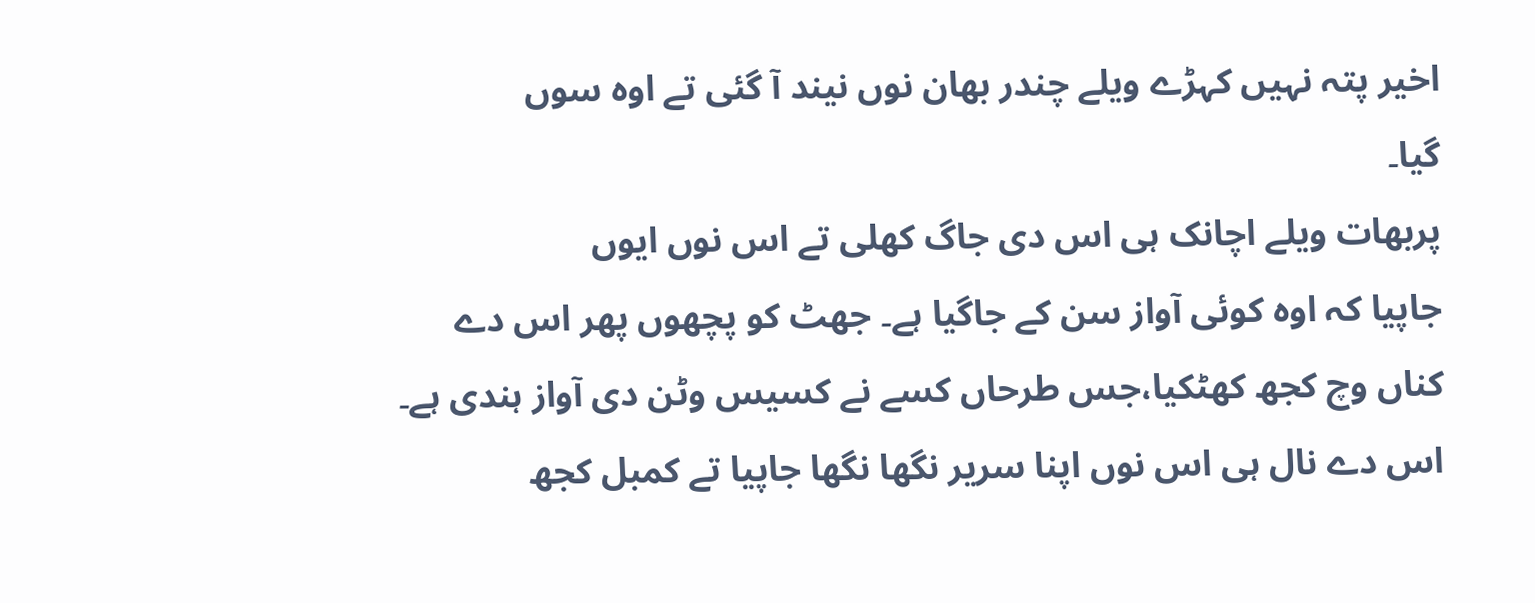اخیر پتہ نہیں کہڑے ویلے چندر بھان نوں نیند آ گئی تے اوہ سوں
گیا۔
پربھات ویلے اچانک ہی اس دی جاگ کھلی تے اس نوں ایوں
جاپیا کہ اوہ کوئی آواز سن کے جاگیا ہے۔ جھٹ کو پچھوں پھر اس دے
کناں وچ کجھ کھٹکیا،جس طرحاں کسے نے کسیس وٹن دی آواز ہندی ہے۔
اس دے نال ہی اس نوں اپنا سریر نگھا نگھا جاپیا تے کمبل کجھ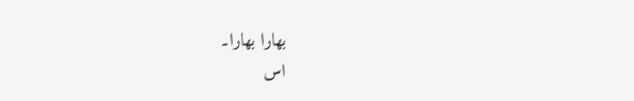بھارا بھارا۔
اس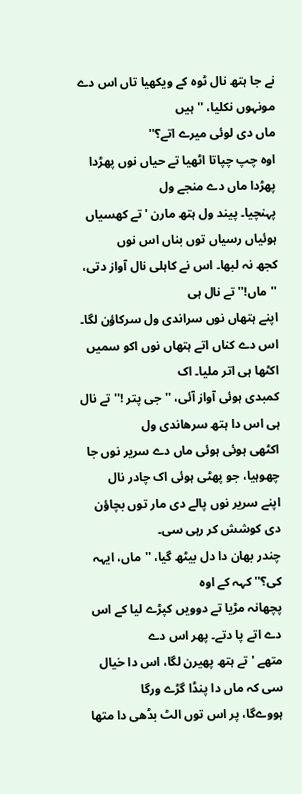نے جا ہتھ نال ٹوہ کے ویکھیا تاں اس دے مونہوں نکلیا، ''ہیں
ماں دی لوئی میرے اتے؟''
اوہ چپ چپاتا اٹھیا تے حیاں نوں پھڑدا پھڑدا ماں دے منجے ول
پہنچیا۔ پیند ول ہتھ مارن 'تے کھسیاں ہوئیاں رسیاں توں بناں اس نوں
کجھ نہ لبھا۔ اس نے کاہلی نال آواز دتی، ''ماں!'' تے نال ہی
اپنے ہتھاں نوں سراندی ول سرکاؤن لگا۔
اس دے کناں اتے ہتھاں نوں اکو سمیں اکٹھا ہی اتر ملیا۔ اک
کمبدی ہوئی آواز آئی، ''جی پتر !'' تے نال ہی اس دا ہتھ سرھاندی ول
اکٹھی ہوئی ہوئی ماں دے سریر نوں جا چھوہیا، جو پھٹی ہوئی اک چادر نال
اپنے سریر نوں پالے دی مار توں بچاؤن دی کوشش کر رہی سی۔
چندر بھان دا دل بیٹھ گیا، ''ماں، ایہہ کی؟'' کہہ کے اوہ
پچھانہ مڑیا تے دوویں کپڑے لیا کے اس دے اتے پا دتے۔ پھر اس دے
متھے 'تے ہتھ پھیرن لگا، اس دا خیال سی کہ ماں دا پنڈا گڑے ورگا
ہووےگا، پر اس توں الٹ بڈھی دا متھا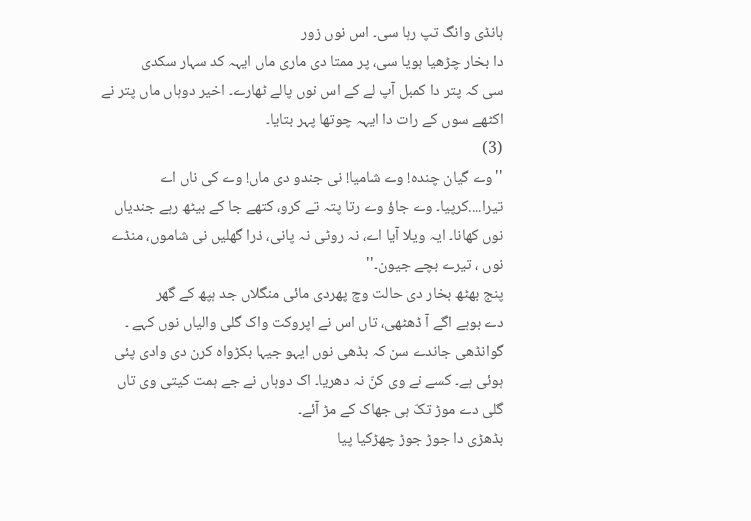ہانڈی وانگ تپ رہا سی۔ اس نوں زور
دا بخار چڑھیا ہویا سی، پر ممتا دی ماری ماں ایہہ کد سہار سکدی
سی کہ پتر دا کمبل آپ لے کے اس نوں پالے ٹھارے۔ اخیر دوہاں ماں پتر نے
اکٹھے سوں کے رات دا ایہہ چوتھا پہر بتایا۔
(3)
''وے گیان چندہ! وے شامیا! نی جندو دی ماں! وے کی ناں اے
تیرا....کرپیا۔ وے جاؤ وے رتا پتہ تے کرو، کتھے جا کے بیٹھ رہے جندیاں
نوں کھانا۔ ایہ ویلا آیا اے، نہ روٹی نہ پانی، ذرا گھلیں نی شاموں، منڈے
نوں ، تیرے بچے جیون۔''
پنج بھٹھ بخار دی حالت وچ پھردی مائی منگلاں جد ہپھ کے گھر
دے بوہے اگے آ ڈھٹھی، تاں اس نے اپروکت واک گلی والیاں نوں کہے ۔
گوانڈھی جاندے سن کہ بڈھی نوں ایہو جیہا بکڑواہ کرن دی وادی پئی
ہوئی ہے۔ کسے نے وی کنّ نہ دھریا۔ اک دوہاں نے جے ہمت کیتی وی تاں
گلی دے موڑ تکّ ہی جھاک کے مڑ آئے۔
بڈھڑی دا جوڑ جوڑ چھڑکیا پیا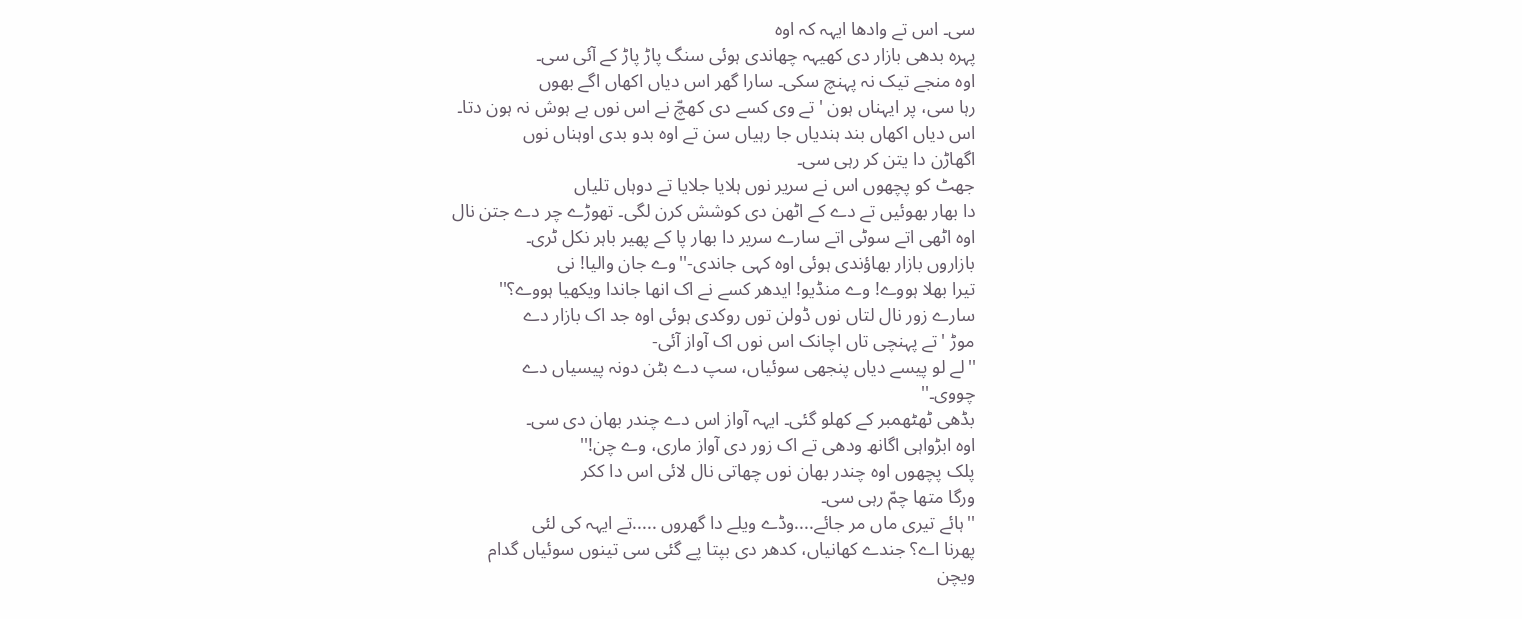سی۔ اس تے وادھا ایہہ کہ اوہ
پہرہ بدھی بازار دی کھیہہ چھاندی ہوئی سنگ پاڑ پاڑ کے آئی سی۔
اوہ منجے تیک نہ پہنچ سکی۔ سارا گھر اس دیاں اکھاں اگے بھوں
رہا سی، پر ایہناں ہون 'تے وی کسے دی کھچّ نے اس نوں بے ہوش نہ ہون دتا۔
اس دیاں اکھاں بند ہندیاں جا رہیاں سن تے اوہ بدو بدی اوہناں نوں
اگھاڑن دا یتن کر رہی سی۔
جھٹ کو پچھوں اس نے سریر نوں ہلایا جلایا تے دوہاں تلیاں
دا بھار بھوئیں تے دے کے اٹھن دی کوشش کرن لگی۔ تھوڑے چر دے جتن نال
اوہ اٹھی اتے سوٹی اتے سارے سریر دا بھار پا کے پھیر باہر نکل ٹری۔
بازاروں بازار بھاؤندی ہوئی اوہ کہی جاندی-''وے جان والیا! نی
تیرا بھلا ہووے! وے منڈیو! ایدھر کسے نے اک انھا جاندا ویکھیا ہووے؟''
سارے زور نال لتاں نوں ڈولن توں روکدی ہوئی اوہ جد اک بازار دے
موڑ 'تے پہنچی تاں اچانک اس نوں اک آواز آئی-
''لے لو پیسے دیاں پنجھی سوئیاں، سپ دے بٹن دونہ پیسیاں دے
چووی۔''
بڈھی ٹھٹھمبر کے کھلو گئی۔ ایہہ آواز اس دے چندر بھان دی سی۔
اوہ ابڑواہی اگانھ ودھی تے اک زور دی آواز ماری، وے چن!''
پلک پچھوں اوہ چندر بھان نوں چھاتی نال لائی اس دا ککر
ورگا متھا چمّ رہی سی۔
''ہائے تیری ماں مر جائے....وڈے ویلے دا گھروں .....تے ایہہ کی لئی
پھرنا اے؟ جندے کھانیاں، کدھر دی بپتا پے گئی سی تینوں سوئیاں گدام
ویچن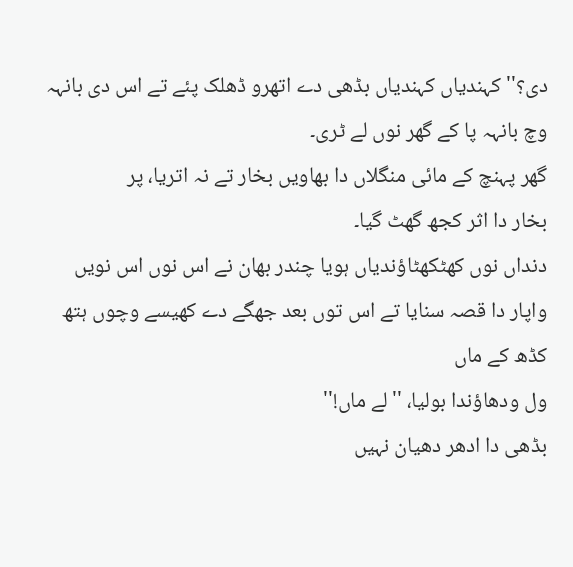دی؟'' کہندیاں کہندیاں بڈھی دے اتھرو ڈھلک پئے تے اس دی بانہہ
وچ بانہہ پا کے گھر نوں لے ٹری۔
گھر پہنچ کے مائی منگلاں دا بھاویں بخار تے نہ اتریا، پر
بخار دا اثر کجھ گھٹ گیا۔
دنداں نوں کھٹکھٹاؤندیاں ہویا چندر بھان نے اس نوں اس نویں
واپار دا قصہ سنایا تے اس توں بعد جھگے دے کھیسے وچوں ہتھ کڈھ کے ماں
ول ودھاؤندا بولیا، ''لے ماں!''
بڈھی دا ادھر دھیان نہیں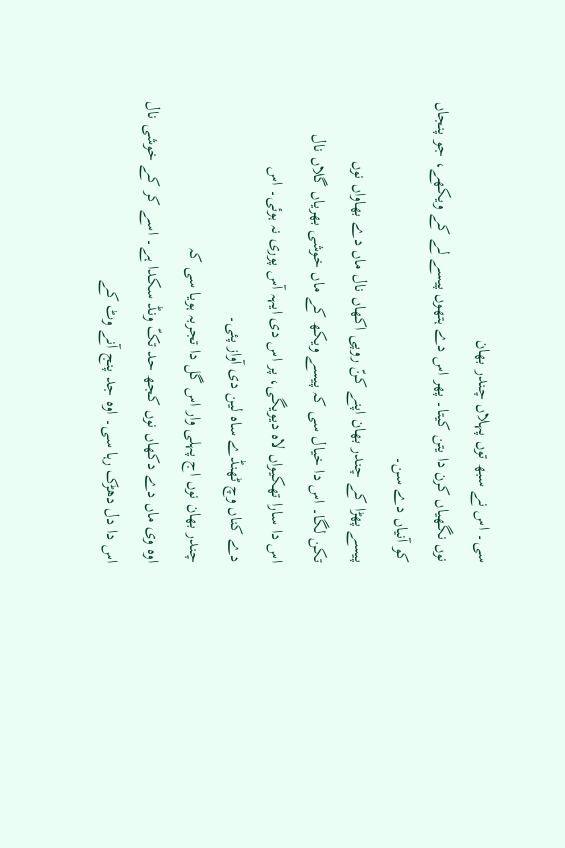سی۔ اس نے سبھ توں پہلاں چندر بھان
نوں نگھیاں کرن دا یتن کیتا۔ پھر اس دے ہتھوں پیسے لے کے ویکھے، جو پنجاں
کو آنیاں دے سن۔
پیسے پھڑا کے چندر بھان اپنے کنّ روپی اکھاں نال ماں دے بھاواں نوں
تکن لگا۔ اس دا خیال سی کہ پیسے ویکھ کے ماں خوشی بھریاں گلاں نال
اس دا سارا تھکیواں لاہ دیویگی، پر اس دی ایہہ آس پوری نہ ہوئی۔ اس
دے کناں وچ ٹھنڈے ساہ لین دی آواز پئی۔
چندر بھان نوں اج پہلی وار اس گل دا تجربہ ہویا سی کہ
اوہ وی ماں دے دکھاں نوں کجھ حد تکّ ونڈ سکدا ہے۔ اسے کر کے خوشی نال
اس دا دل دھڑک رہا سی۔ اوہ جد پنج آنے وٹ کے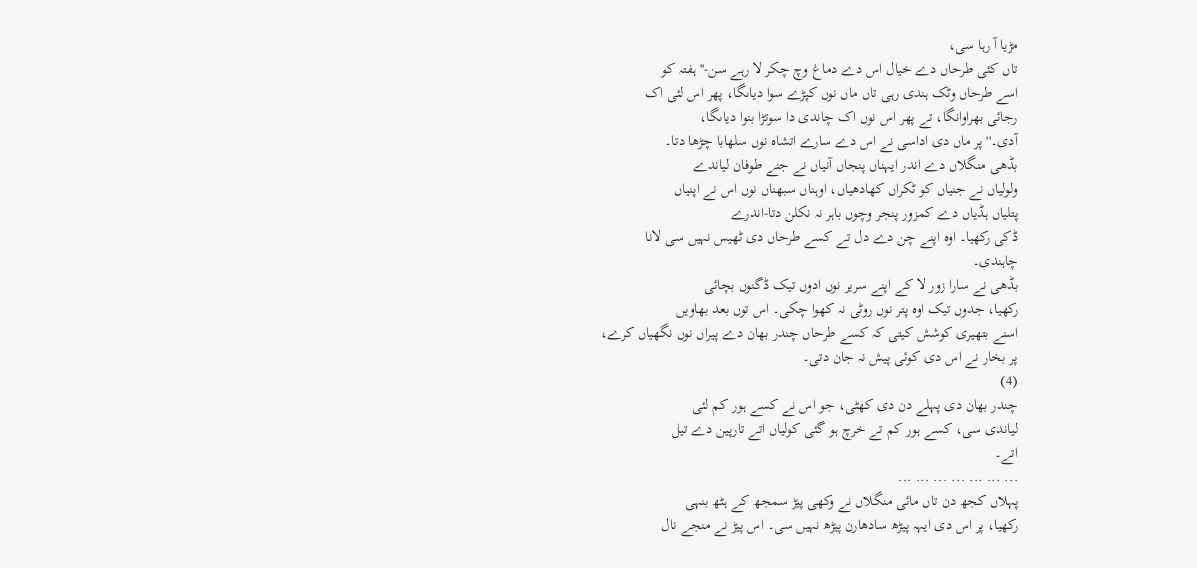مڑیا آ رہا سی،
تاں کئی طرحاں دے خیال اس دے دماغ وچ چکر لا رہے سن-''ہفتہ کو
اسے طرحاں وٹک ہندی رہی تاں ماں نوں کپڑے سوا دیاںگا، پھر اس لئی اک
رجائی بھراوانگا، تے پھر اس نوں اک چاندی دا سوتڑا بنوا دیاںگا،
آدی۔'' پر ماں دی اداسی نے اس دے سارے اتشاہ نوں سلھابا چڑھا دتا۔
بڈھی منگلاں دے اندر ایہناں پنجاں آنیاں نے جنے طوفان لیاندے
ولولیاں نے جنیاں کو ٹکراں کھادھیاں، اوہناں سبھناں نوں اس نے اپنیاں
پتلیاں ہڈیاں دے کمزور پنجر وچوں باہر نہ نکلن دتا-اندرے
ڈکی رکھیا۔ اوہ اپنے چن دے دل تے کسے طرحاں دی ٹھیس نہیں سی لانا
چاہندی۔
بڈھی نے سارا زور لا کے اپنے سریر نوں ادوں تیک ڈگنوں بچائی
رکھیا، جدوں تیک اوہ پتر نوں روٹی نہ کھوا چکی۔ اس توں بعد بھاویں
اسنے بتھیری کوشش کیتی کہ کسے طرحاں چندر بھان دے پیراں نوں نگھیاں کرے،
پر بخار نے اس دی کوئی پیش نہ جان دتی۔
(4)
چندر بھان دی پہلے دن دی کھٹی، جو اس نے کسے ہور کم لئی
لیاندی سی، کسے ہور کم تے خرچ ہو گئی کولیاں اتے تارپین دے تیل
اتے۔
... ... ... ... ... ... ...
پہلاں کجھ دن تاں مائی منگلاں نے وکھی پیڑ سمجھ کے ہٹھ بنہی
رکھیا، پر اس دی ایہہ پیڑھ سادھارن پیڑھ نہیں سی۔ اس پیڑ نے منجے نال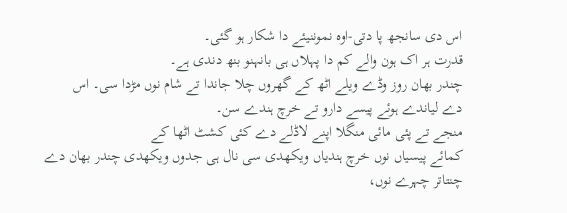اس دی سانجھ پا دتی-اوہ نموننیئے دا شکار ہو گئی۔
قدرت ہر اک ہون والے کم دا پہلاں ہی بانہنو بنھ دندی ہے۔
چندر بھان روز وڈے ویلے اٹھ کے گھروں چلا جاندا تے شام نوں مڑدا سی۔ اس
دے لیاندے ہوئے پیسے دارو تے خرچ ہندے سن۔
منجے تے پئی مائی منگلا اپنے لاڈلے دے کئی کشٹ اٹھا کے
کمائے پیسیاں نوں خرچ ہندیاں ویکھدی سی نال ہی جدوں ویکھدی چندر بھان دے
چنتاتر چہرے نوں،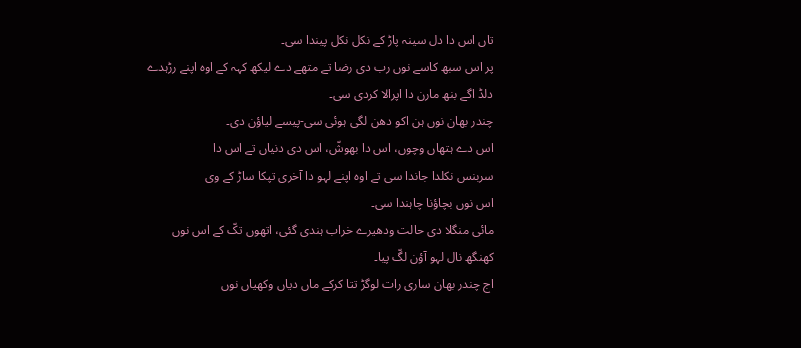تاں اس دا دل سینہ پاڑ کے نکل نکل پیندا سی۔
پر اس سبھ کاسے نوں رب دی رضا تے متھے دے لیکھ کہہ کے اوہ اپنے رڑہدے
دلڈ اگے بنھ مارن دا اپرالا کردی سی۔
چندر بھان نوں ہن اکو دھن لگی ہوئی سی-پیسے لیاؤن دی۔
اس دے ہتھاں وچوں، اس دا بھوشّ، اس دی دنیاں تے اس دا
سربنس نکلدا جاندا سی تے اوہ اپنے لہو دا آخری تپکا ساڑ کے وی
اس نوں بچاؤنا چاہندا سی۔
مائی منگلا دی حالت ودھیرے خراب ہندی گئی، اتھوں تکّ کے اس نوں
کھنگھ نال لہو آؤن لگّ پیا۔
اج چندر بھان ساری رات لوگڑ تتا کرکے ماں دیاں وکھیاں نوں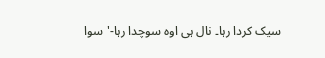سیک کردا رہا۔ نال ہی اوہ سوچدا رہا-'سوا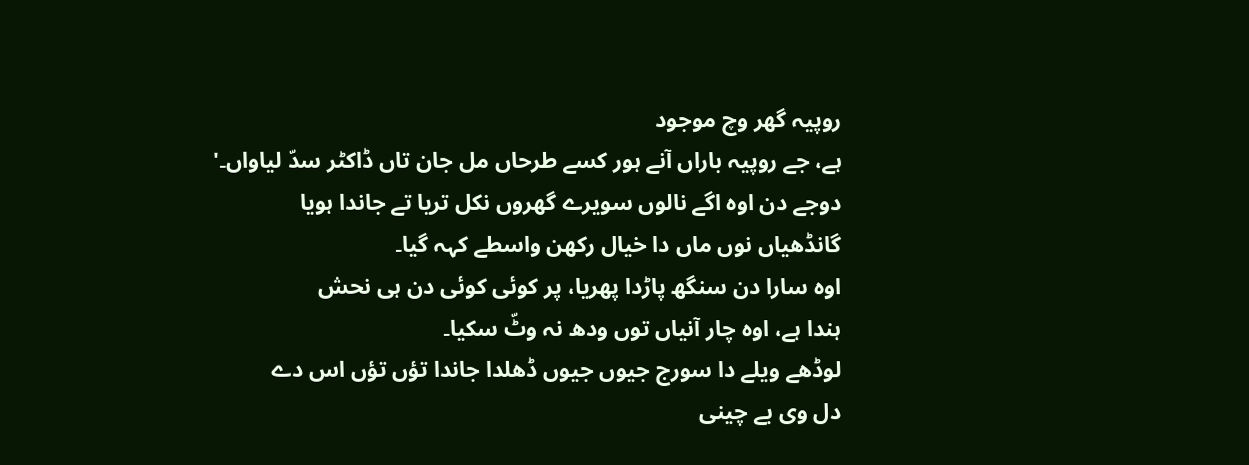روپیہ گھر وچ موجود
ہے، جے روپیہ باراں آنے ہور کسے طرحاں مل جان تاں ڈاکٹر سدّ لیاواں۔'
دوجے دن اوہ اگے نالوں سویرے گھروں نکل تریا تے جاندا ہویا
گانڈھیاں نوں ماں دا خیال رکھن واسطے کہہ گیا۔
اوہ سارا دن سنگھ پاڑدا پھریا، پر کوئی کوئی دن ہی نحش
ہندا ہے، اوہ چار آنیاں توں ودھ نہ وٹّ سکیا۔
لوڈھے ویلے دا سورج جیوں جیوں ڈھلدا جاندا تؤں تؤں اس دے
دل وی بے چینی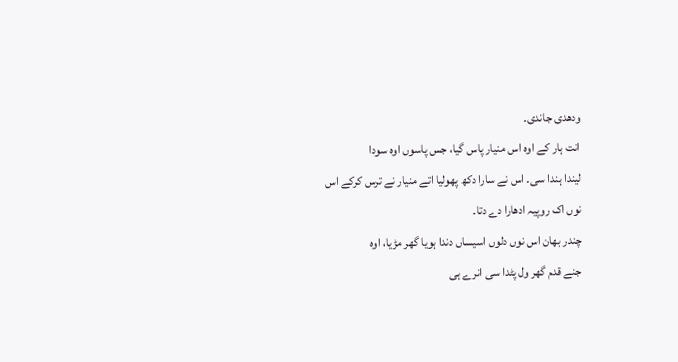ودھدی جاندی۔
انت ہار کے اوہ اس منیار پاس گیا، جس پاسوں اوہ سودا
لیندا ہندا سی۔ اس نے سارا دکھ پھولیا اتے منیار نے ترس کرکے اس
نوں اک روپیہ ادھارا دے دتا۔
چندر بھان اس نوں دلوں اسیساں دندا ہویا گھر مڑیا، اوہ
جنے قدم گھر ول پٹدا سی انرے ہی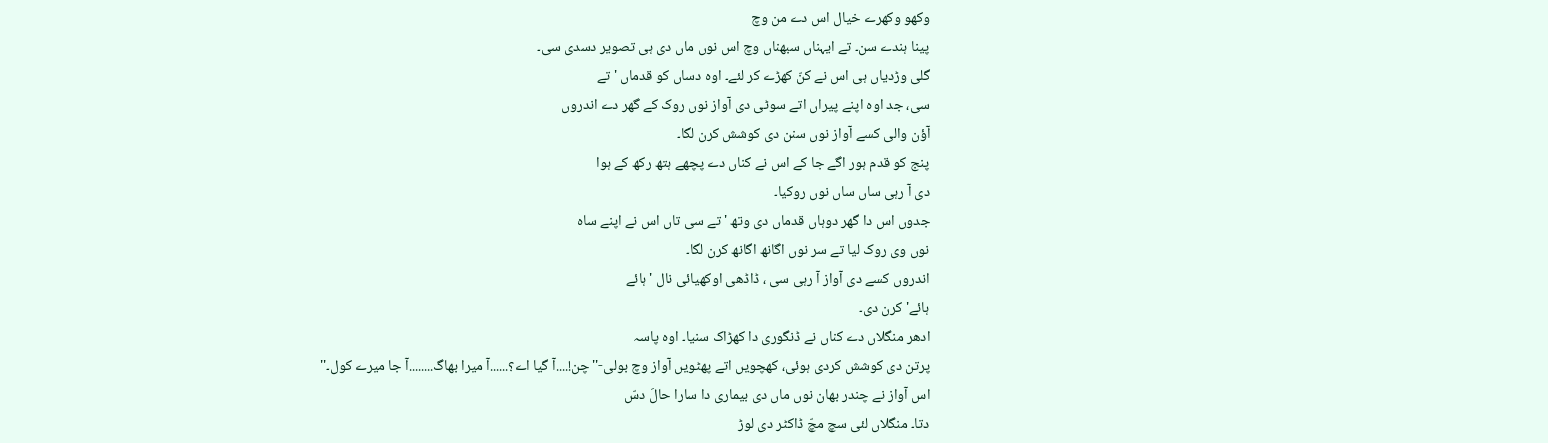وکھو وکھرے خیال اس دے من وچ
پینا ہندے سن۔ تے ایہناں سبھناں وچ اس نوں ماں دی ہی تصویر دسدی سی۔
گلی وڑدیاں ہی اس نے کنّ کھڑے کر لئے۔ اوہ دساں کو قدماں 'تے
سی، جد اوہ اپنے پیراں اتے سوٹی دی آواز نوں روک کے گھر دے اندروں
آؤن والی کسے آواز نوں سنن دی کوشش کرن لگا۔
پنج کو قدم ہور اگے جا کے اس نے کناں دے پچھے ہتھ رکھ کے ہوا
دی آ رہی ساں ساں نوں روکیا۔
جدوں اس دا گھر دوہاں قدماں دی وتھ 'تے سی تاں اس نے اپنے ساہ
نوں وی روک لیا تے سر نوں اگانھ اگانھ کرن لگا۔
اندروں کسے دی آواز آ رہی سی ، ڈاڈھی اوکھیائی نال 'ہائے
ہائے' کرن دی۔
ادھر منگلاں دے کناں نے ڈنگوری دا کھڑاک سنیا۔ اوہ پاسہ
پرتن دی کوشش کردی ہوئی، کھچویں اتے پھٹویں آواز وچ بولی-''چن!....آ گیا اے؟......آ میرا بھاگ........آ جا میرے کول۔''
اس آواز نے چندر بھان نوں ماں دی بیماری دا سارا حالَ دسّ
دتا۔ منگلاں لئی سچ مچّ ڈاکٹر دی لوڑ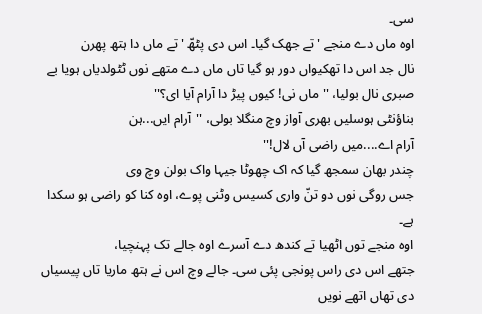سی۔
اوہ ماں دے منجے 'تے جھک گیا۔ اس دی پٹھّ 'تے ماں دا ہتھ پھرن
نال جد اس دا تھکیواں دور ہو گیا تاں ماں دے متھے نوں ٹٹولدیاں ہویا بے
صبری نال بولیا، ''ماں نی! کیوں پیڑ دا آرام آیا ای؟''
بناؤنٹی ہوسلیں بھری آواز وچ منگلا بولی، ''آرام ایں...ہن
آرام اے....میں راضی آں لال!''
چندر بھان سمجھ گیا کہ اک چھوٹا جیہا واک بولن وچ وی
جس روگی نوں دو تنّ واری کسیس وٹنی پوے، اوہ کنا کو راضی ہو سکدا
ہے۔
اوہ منجے توں اٹھیا تے کندھ دے آسرے اوہ جالے تک پہنچیا،
جتھے اس دی راس پونجی پئی سی۔ جالے وچ اس نے ہتھ ماریا تاں پیسیاں
دی تھاں اتھے نویں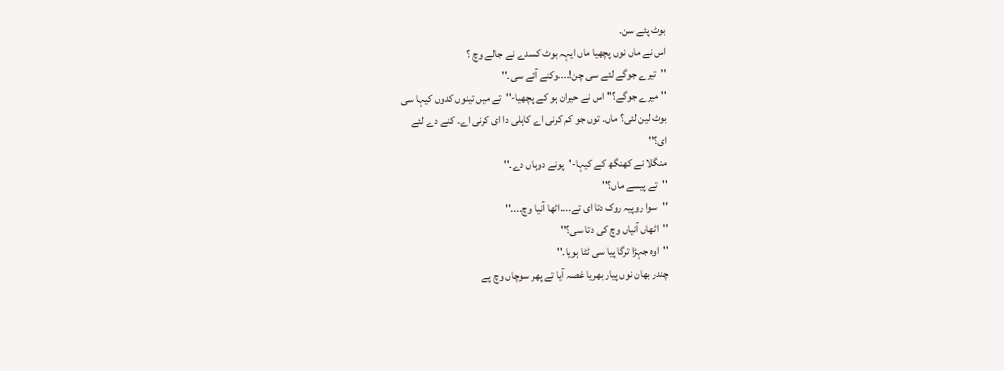بوٹ پئے سن۔
اس نے ماں نوں پچھیا ماں ایہہ بوٹ کسدے نے جالے وچ ؟
''تیرے جوگے لئے سی چن!....وکنے آئے سی۔''
''میرے جوگے؟'' اس نے حیران ہو کے پچھیا-''تے میں تینوں کدوں کیہا سی
بوٹ لین لئی؟ ماں۔ توں جو کم کرنی اے کاہلی دا ای کرنی اے۔ کنے دے لئے
ای؟''
منگلا نے کھنگھ کے کیہا-'پونے دوہاں دے۔''
''تے پیسے ماں؟''
''سوا روپیہ روک دتا ای تے....اٹھا آنیا وچ....''
''اٹھاں آنیاں وچ کی دتا سی؟''
''اوہ جہڑا ترگا پیا سی ٹٹا ہویا۔''
چندر بھان نوں پیار بھریا غصہ آیا تے پھر سوچاں وچ پے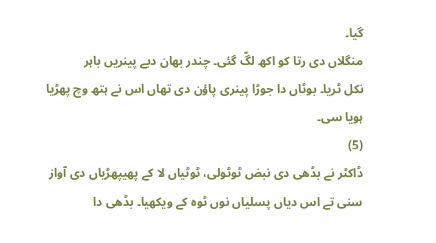گیا۔
منگلاں دی رتا کو اکھ لگّ گئی۔ چندر بھان دبے پینریں باہر
نکل ٹریا۔ بوٹاں دا جوڑا پینری پاؤن دی تھاں اس نے ہتھ وچ پھڑیا
ہویا سی۔
(5)
ڈاکٹر نے بڈھی دی نبض ٹوٹولی، ٹوٹیاں لا کے پھیپھڑیاں دی آواز
سنی تے اس دیاں پسلیاں نوں ٹوہ کے ویکھیا۔ بڈھی دا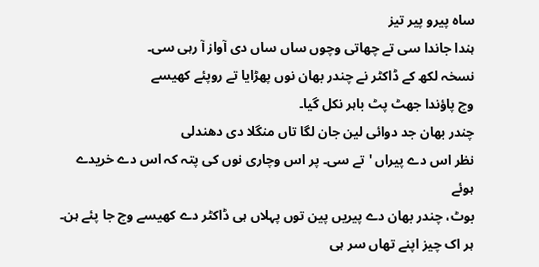ساہ پیرو پیر تیز
ہندا جاندا سی تے چھاتی وچوں ساں ساں دی آواز آ رہی سی۔
نسخہ لکھ کے ڈاکٹر نے چندر بھان نوں پھڑایا تے روپئے کھیسے
وچ پاؤندا جھٹ پٹ باہر نکل گیا۔
چندر بھان جد دوائی لین جان لگا تاں منگلا دی دھندلی
نظر اس دے پیراں 'تے سی۔ پر اس وچاری نوں کی پتہ کہ اس دے خریدے ہوئے
بوٹ، چندر بھان دے پیریں پین توں پہلاں ہی ڈاکٹر دے کھیسے وچ جا پئے ہن۔
ہر اک چیز اپنے تھاں سر ہی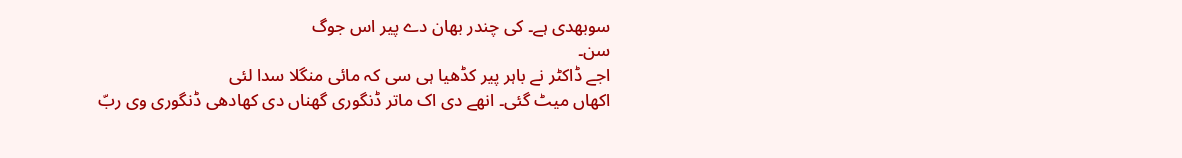سوبھدی ہے۔ کی چندر بھان دے پیر اس جوگ
سن۔
اجے ڈاکٹر نے باہر پیر کڈھیا ہی سی کہ مائی منگلا سدا لئی
اکھاں میٹ گئی۔ انھے دی اک ماتر ڈنگوری گھناں دی کھادھی ڈنگوری وی ربّ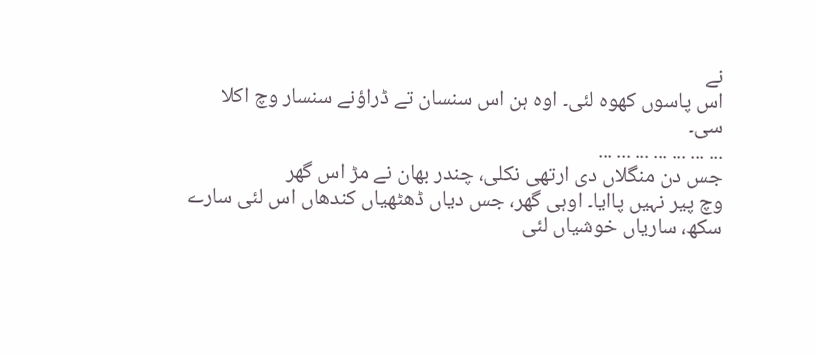نے
اس پاسوں کھوہ لئی۔ اوہ ہن اس سنسان تے ڈراؤنے سنسار وچ اکلا
سی۔
... ... ... ... ... ... ...
جس دن منگلاں دی ارتھی نکلی، چندر بھان نے مڑ اس گھر
وچ پیر نہیں پاایا۔ اوہی گھر، جس دیاں ڈھٹھیاں کندھاں اس لئی سارے
سکھ، ساریاں خوشیاں لئی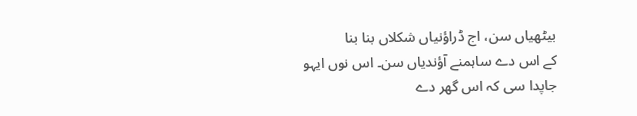بیٹھیاں سن، اج ڈراؤنیاں شکلاں بنا بنا
کے اس دے ساہمنے آؤندیاں سن۔ اس نوں ایہو جاپدا سی کہ اس گھر دے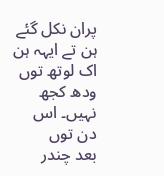پران نکل گئے ہن تے ایہہ ہن اک لوتھ توں ودھ کجھ نہیں۔ اس دن توں
بعد چندر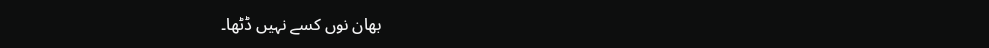بھان نوں کسے نہیں ڈٹھا۔